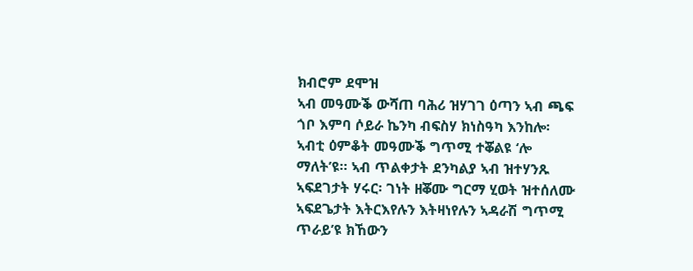ክብሮም ደሞዝ
ኣብ መዓሙቕ ውሻጠ ባሕሪ ዝሃገገ ዕጣን ኣብ ጫፍ ጎቦ እምባ ሶይራ ኬንካ ብፍስሃ ክነስዓካ እንከሎ፡ ኣብቲ ዕምቆት መዓሙቕ ግጥሚ ተቖልዩ ‘ሎ ማለት’ዩ። ኣብ ጥልቀታት ደንካልያ ኣብ ዝተሃንጹ ኣፍደገታት ሃሩር፡ ገነት ዘቖሙ ግርማ ሂወት ዝተሰለሙ ኣፍደጌታት እትርእየሉን እትዛነየሉን ኣዳራሽ ግጥሚ ጥራይ’ዩ ክኸውን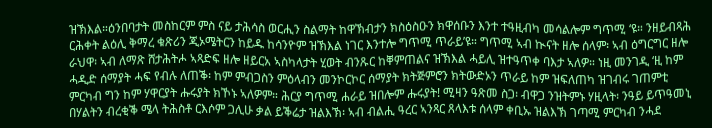ዝኽእል።ዕንበባታት መስከርም ምስ ናይ ታሕሳስ ወርሒን ስልማት ከዋኽብታን ክስዕስዑን ክዋሰቡን እንተ ተዓዚብካ መሳልሎም ግጥሚ ‘ዩ። ንዘይብጻሕ ርሕቀት ልዕሊ ቅማረ ቁጽሪን ጂኦሜትርን ከይዱ ከሳንዮም ዝኽእል ነገር እንተሎ ግጥሚ ጥራይ’ዩ። ግጥሚ ኣብ ኲናት ዘሎ ሰላም፡ ኣብ ዕግርግር ዘሎ ራህዋ፡ ኣብ ለማጽ ሸታሕትሖ ኣጻድፍ ዘሎ ዘይርአ ኣስካላታት ሂወት ብንጹር ከቐምጠልና ዝኽእል ሓይሊ ዝተዓጥቀ ባእታ ኣለዎ። ነዚ መንገዲ ‘ዚ ከም ሓዲድ ሰማያት ሓፍ የብሉ ለጠቕ፡ ከም ምብጋስን ምዕላብን መንኮርኮር ሰማያት ክትጅምሮን ክትውድኦን ጥራይ ከም ዝፍለጠካ ዝገብሩ ገጠምቲ ምርካብ ግን ከም ሃዋርያት ሑሩያት ክኾኑ ኣለዎም። ሕርያ ግጥሚ ሐራይ ዝበሎም ሑሩያት! ሚዛን ዓጽመ ስጋ፡ ብዋጋ ንዝትምኑ ሃዚላት፡ ንዓይ ይጥዓመኒ በሃልትን ብረቂቕ ሜላ ትሕስቶ ርእሶም ጋሊሁ ቃል ይቕሬታ ዝልእኽ፡ ኣብ ብልሒ ዓረር ኣንጻር ጸላእቱ ሰላም ቀቢኡ ዝልእኽ ገጣሚ ምርካብ ንሓደ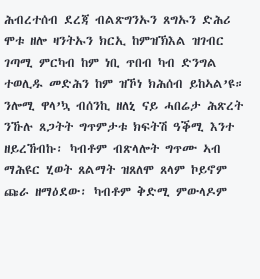ሕብረተሰብ ደረጃ ብልጽግንኡን ጸግኡን ድሕሪ ሞቱ ዘሎ ዛንትኡን ክርኢ ከምዝኽእል ዝገብር ገጣሚ ምርካብ ከም ነቢ ጥበብ ካብ ድንግል ተወሊዱ መድሕን ከም ዝኾነ ክሕሰብ ይከኣል’ዩ።
ንሎሚ ዋላ’ኳ ብሰንኪ ዘለኒ ናይ ሓበሬታ ሕጽረት ንኹሉ ጸጋትት ግጥምታቱ ክፍትሽ ዓቕሚ እንተ ዘይረኸብኩ፡ ካብቶም ብጽላሎት ግጥሙ ኣብ ማሕዩር ሂወት ጸልማት ዝጸለሞ ጸላም ኮይኖም ጩራ ዘማዕደው፡ ካብቶም ቅድሚ ምውላዶም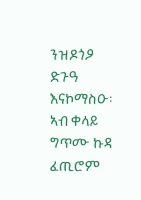ንዝዶጎዖ ድጉዓ እናኮማስዑ፡ ኣብ ቀላይ ግጥሙ ኩዳ ፈጢሮም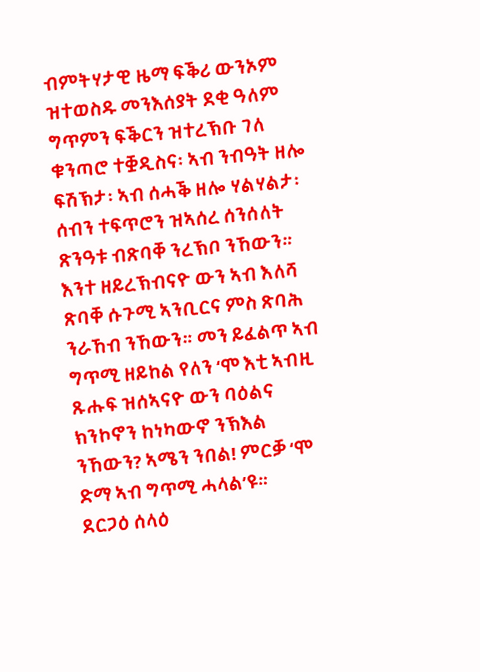ብምትሃታዊ ዜማ ፍቕሪ ውንኦም ዝተወስዱ መንእሰያት ደቂ ዓለም ግጥምን ፍቕርን ዝተረኽቡ ገለ ቁንጣሮ ተቛዲስና፡ ኣብ ንብዓት ዘሎ ፍሽኽታ፡ ኣብ ሰሓቕ ዘሎ ሃልሃልታ፡ ሰብን ተፍጥሮን ዝኣሰረ ሰንሰለት ጽንዓቱ ብጽባቐ ንረኽቦ ንኸውን። እንተ ዘይረኽብናዮ ውን ኣብ እለሻ ጽባቐ ሱጉሚ ኣንቢርና ምስ ጽባሕ ንራኸብ ንኸውን። መን ይፈልጥ ኣብ ግጥሚ ዘይከል የለን ‘ሞ እቲ ኣብዚ ጹሑፍ ዝሰኣናዮ ውን ባዕልና ክንኮኖን ከነካውኖ ንኽእል ንኸውን? ኣሜን ንበል! ምርቓ ‘ሞ ድማ ኣብ ግጥሚ ሓላል’ዩ።
ደርጋዕ ሰላዕ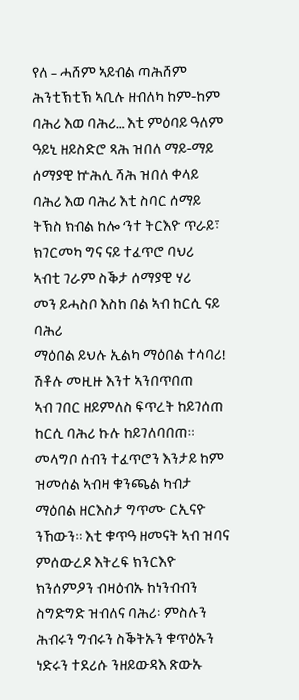የለ – ሓሸም ኣይብል ጣሕሸም
ሕንቲኽቲኽ ኣቢሉ ዘብለካ ከም-ከም
ባሕሪ እወ ባሕሪ… እቲ ምዕባይ ዓለም
ዓይኒ ዘይስድሮ ጻሕ ዝበለ ማይ-ማይ
ሰማያዊ ኵሕሊ ሻሕ ዝበለ ቀላይ
ባሕሪ እወ ባሕሪ እቲ ስባር ሰማይ
ትኽስ ክብል ከሎ ‘ንተ ትርእዮ ጥራይ፣
ክገርመካ ግና ናይ ተፈጥሮ ባህሪ
ኣብቲ ገራም ስቕታ ሰማያዊ ሃሪ
መን ይሓስቦ እስከ በል ኣብ ከርሲ ናይ ባሕሪ
ማዕበል ይህሉ ኢልካ ማዕበል ተሳባሪ!
ሽቶሉ መዚዙ እንተ ኣንበጥበጠ
ኣብ ገበር ዘይምለስ ፍጥረት ከይገሰጠ
ከርሲ ባሕሪ ኩሉ ከይገለባበጠ።
መላግቦ ሰብን ተፈጥሮን እንታይ ከም ዝመሰል ኣብዛ ቁንጫል ካብታ ማዕበል ዘርእስታ ግጥሙ ርኢናዮ ንኸውን። እቲ ቁጥዓ ዘመናት ኣብ ዝባና ምሰውረዶ እትረፍ ክንርእዮ ክንሰምዖን ብዛዕብኡ ከነንብብን ስግድግድ ዝብለና ባሕሪ፡ ምስሉን ሕብሩን ግብሩን ስቕትኡን ቁጥዕኡን ነድሩን ተደሪሱ ንዘይውዳእ ጽውኡ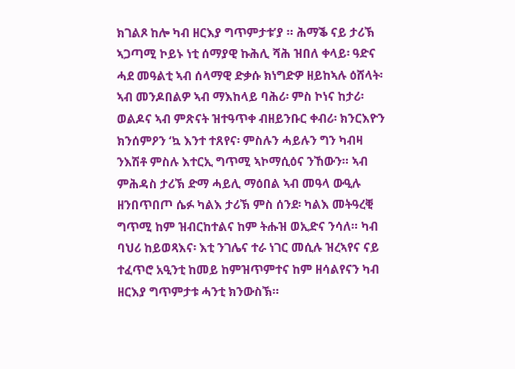ክገልጾ ከሎ ካብ ዘርእያ ግጥምታቱ’ያ ። ሕማቕ ናይ ታሪኽ ኣጋጣሚ ኮይኑ ነቲ ሰማያዊ ኩሕሊ ሻሕ ዝበለ ቀላይ፡ ዓድና ሓደ መዓልቲ ኣብ ሰላማዊ ድቃሱ ክነግድዎ ዘይከኣሉ ዕሸላት፡ ኣብ መንዶበልዎ ኣብ ማእከላይ ባሕሪ፡ ምስ ኮነና ከታሪ፡ ወልዶና ኣብ ምጽናት ዝተዓጥቀ ብዘይንቡር ቀብሪ፡ ክንርእዮን ክንሰምዖን ‘ኳ እንተ ተጸየና፡ ምስሉን ሓይሉን ግን ካብዛ ንእሽቶ ምስሉ እተርኢ ግጥሚ ኣኮማሲዕና ንኸውን። ኣብ ምሕዳስ ታሪኽ ድማ ሓይሊ ማዕበል ኣብ መዓላ ውዒሉ ዘንበጥበጦ ሴፉ ካልእ ታሪኽ ምስ ሰንደ፡ ካልእ መትዓረቒ ግጥሚ ከም ዝብርከተልና ከም ትሑዝ ወኢድና ንሳለ። ካብ ባህሪ ከይወጻእና፡ እቲ ንገሌና ተራ ነገር መሲሉ ዝረኣየና ናይ ተፈጥሮ አዒንቲ ከመይ ከምዝጥምተና ከም ዘሳልየናን ካብ ዘርእያ ግጥምታቱ ሓንቲ ክንውስኽ።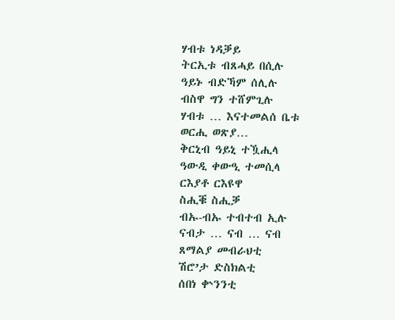ሃብቱ ነዳቓይ
ትርኢቱ ብጸሓይ በሲሉ
ዓይኑ ብድኻም ሰሊሉ
ብስዋ ግን ተሸምጊሉ
ሃብቱ … እናተመልሰ ቤቱ
ወርሒ ወጽያ…
ቅርኒብ ዓይኒ ተዃሒላ
ዓውዲ ቀውዒ ተመሲላ
ርእያቶ ርእዩዋ
ስሒቑ ስሒቓ
ብኡ-ብኡ ተብተብ ኢሉ
ናብታ … ናብ … ናብ
ጸማልያ መብራህቲ
ሽሮ’ታ ድስክልቲ
ሰበነ ቍንንቲ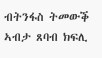ብትንፋስ ትመውቕ
ኣብታ ጸባብ ክፍሊ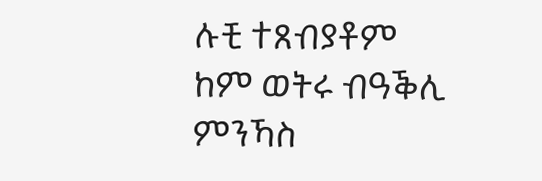ሉቺ ተጸብያቶም
ከም ወትሩ ብዓቕሊ
ምንኻስ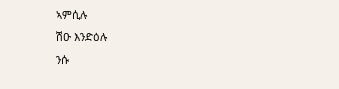ኣምሲሉ
ሽዑ እንድዕሉ
ንሱ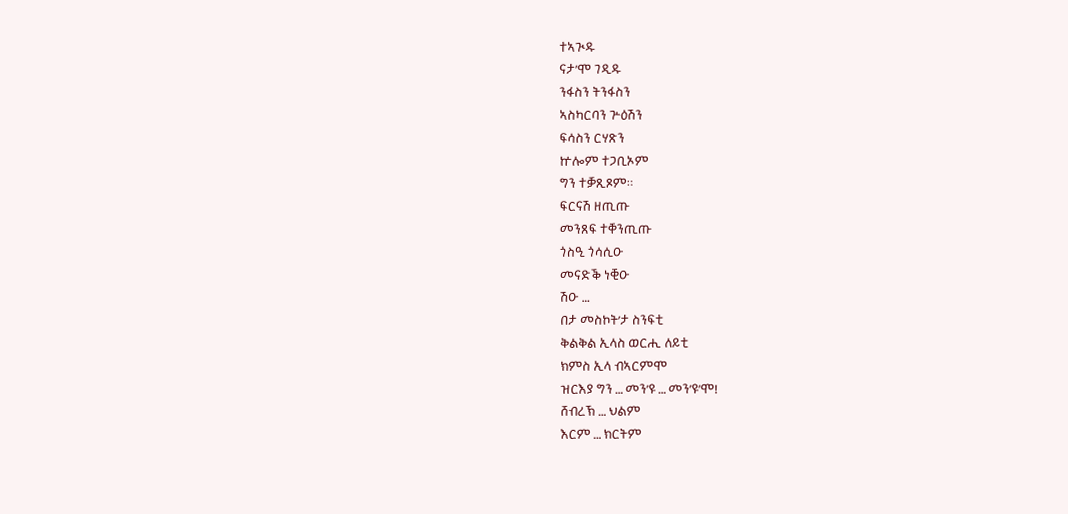ተኣጒዱ
ናታ’ሞ ገዲዱ
ንፋስን ትንፋስን
ኣስካርባን ጕዕሽን
ፍሳስን ርሃጽን
ኵሎም ተጋቢኦም
ግን ተቓጺጾም።
ፍርናሽ ዘጢጡ
መንጸፍ ተቐንጢጡ
ጎስዒ ጎሳሲዑ
መናድቕ ነቒዑ
ሽዑ …
በታ መስኮት’ታ ስንፍቲ
ቅልቅል ኢላስ ወርሒ ለይቲ
ክምስ ኢላ ብኣርምሞ
ዝርእያ ግን … መን’ዩ … መን’ዩ’ሞ!
ሸብረኽ … ህልም
እርም … ክርትም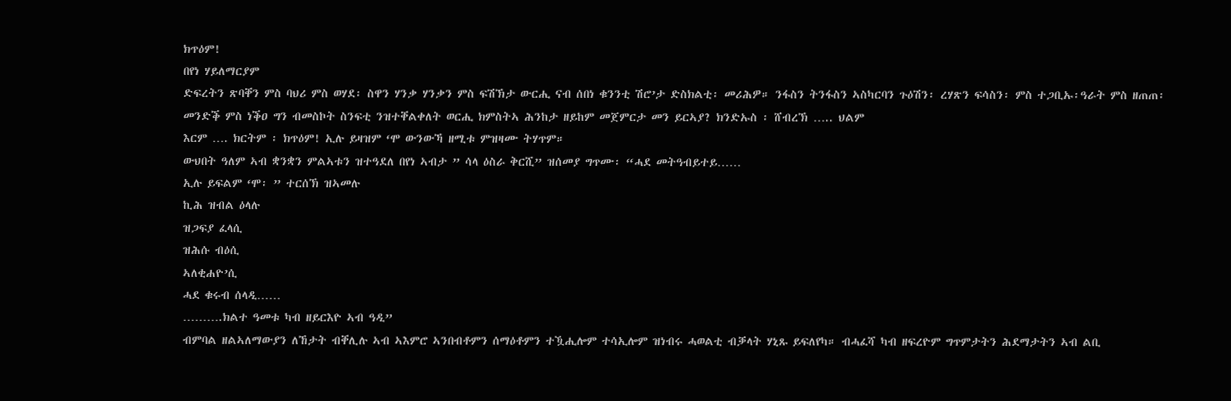ክጥዕም!
በየነ ሃይለማርያም
ድፍረትን ጽባቐን ምስ ባህሪ ምስ ወሃደ፡ ስዋን ሃንቃ ሃንቃን ምስ ፍሽኽታ ውርሒ ናብ ሰበነ ቁንንቲ ሽሮ’ታ ድስክልቲ፡ መሪሕዎ። ንፋስን ትንፋስን ኣስካርባን ጉዕሽን፡ ረሃጽን ፍሳስን፡ ምስ ተጋቢኡ፡ዓራት ምስ ዘጠጠ፡ መንድቕ ምስ ነቕዐ ግን ብመስኮት ስንፍቲ ንዝተቐልቀለት ወርሒ ክምስትኣ ሕንከታ ዘይከም መጀምርታ መን ይርኣያ? ክንድኡስ ፡ ሸብረኽ ….. ህልም
እርም …. ክርትም ፡ ክጥዕም! ኢሉ ይዛዝም ‘ሞ ውንውኻ ዘሚቱ ምዝዛሙ ትሃጥም።
ውህበት ዓለም ኣብ ቋንቋን ምልኣቱን ዝተዓደለ በየነ ኣብታ ” ሳላ ዕስራ ቅርሺ” ዝሰመያ ግጥሙ፡ “ሓደ መትዓብይተይ……
ኢሉ ይፍልም ‘ሞ፡ ” ተርሰኽ ዝኣመሉ
ኪሕ ዝብል ዕላሉ
ዝጋፍያ ፈላሲ
ዝሕሱ ብዕሲ
ኣለቂሐዮ’ሲ
ሓደ ቁሩብ ሰላዲ……
……….ክልተ ዓመቱ ካብ ዘይርእዮ ኣብ ዓዲ”
ብምባል ዘልኣለማውያን ለኸታት ብቐሊሉ ኣብ ኣእምሮ ኣንበብቶምን ሰማዕቶምን ተዃሒሎም ተሳኢሎም ዝነብሩ ሓወልቲ ብቓላት ሃኒጹ ይፍለየካ። ብሓፈሻ ካብ ዘፍረዮም ግጥምታትን ሕደማታትን ኣብ ልቢ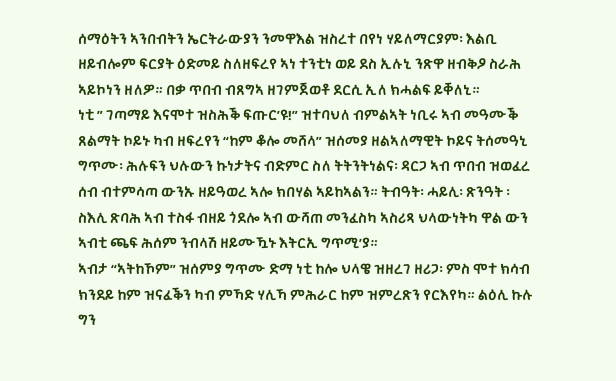ሰማዕትን ኣንበብትን ኤርትራውያን ንመዋእል ዝስረተ በየነ ሃይለማርያም፡ እልቢ ዘይብሎም ፍርያት ዕድመይ ስለዘፍረየ ኣነ ተንቲነ ወይ ደስ ኢሉኒ ንጽዋ ዘብቅዖ ስራሕ ኣይኮነን ዘለዎ። በቃ ጥበብ ብጸግኣ ዘገምጀወቶ ደርሲ ኢለ ክሓልፍ ይቐለኒ።
ነቲ ” ገጣማይ እናሞተ ዝስሕቕ ፍጡር’ዩ!” ዝተባህለ ብምልኣት ነቢሩ ኣብ መዓሙቕ ጸልማት ኮይኑ ካብ ዘፍረየን “ከም ቆሎ መሸላ” ዝሰመያ ዘልኣለማዊት ኮይና ትሰመዓኒ ግጥሙ፡ ሕሉፍን ህሉውን ኩነታትና ብድምር ስለ ትትንትነልና፡ ዳርጋ ኣብ ጥበብ ዝወፈረ ሰብ ብተምሳጣ ውንኡ ዘይዓወረ ኣሎ ክበሃል ኣይከኣልን። ትብዓት፡ ሓይሊ፡ ጽንዓት ፡ ስእሊ ጽባሕ ኣብ ተስፋ ብዘይ ጎደሎ ኣብ ውሻጠ መንፈስካ ኣስሪጻ ህላውነትካ ዋል ውን ኣብቲ ጫፍ ሕሰም ንብላሽ ዘይሙዃኑ እትርኢ ግጥሚ’ያ።
ኣብታ “ኣትከኾም” ዝሰምያ ግጥሙ ድማ ነቲ ከሎ ህላዌ ዝዘረገ ዘሪጋ፡ ምስ ሞተ ክሳብ ክንደይ ከም ዝናፈቕን ካብ ምኻድ ሃሊኻ ምሕራር ከም ዝምረጽን የርእየካ። ልዕሊ ኩሉ ግን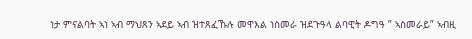ነታ ምናልባት ኣነ ኣብ ማህጸን ኣደይ ኣብ ዝተጸፈኹሉ መዋእል ነስመራ ዝደጉዓላ ልባዊት ዶግዓ ” ኣስመራይ” ኣብዚ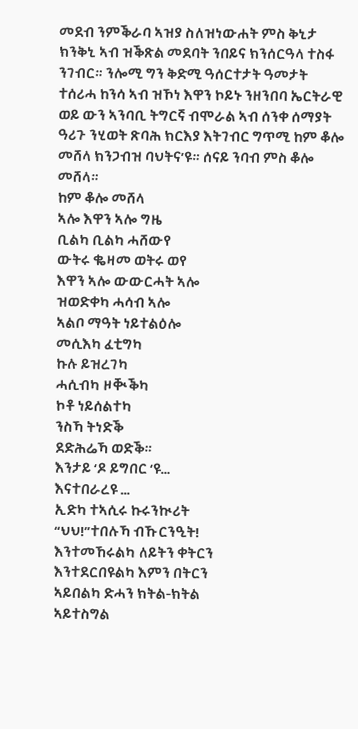መደብ ንምቕራባ ኣዝያ ስለዝነውሐት ምስ ቅኒታ ክንቅኒ ኣብ ዝቕጽል መደባት ንበይና ክንሰርዓላ ተስፋ ንገብር። ንሎሚ ግን ቅድሚ ዓሰርተታት ዓመታት ተሰሪሓ ከንሳ ኣብ ዝኾነ እዋን ኮይኑ ንዘንበባ ኤርትራዊ ወይ ውን ኣንባቢ ትግርኛ ብሞራል ኣብ ሰንቀ ሰማያት ዓሪጉ ንሂወት ጽባሕ ክርእያ እትገብር ግጥሚ ከም ቆሎ መሸላ ክንጋብዝ ባህትና’ዩ። ሰናይ ንባብ ምስ ቆሎ መሸላ።
ከም ቆሎ መሸላ
ኣሎ እዋን ኣሎ ግዜ
ቢልካ ቢልካ ሓሸውየ
ውትሩ ቈዛመ ወትሩ ወየ
እዋን ኣሎ ውውርሓት ኣሎ
ዝወድቀካ ሓሳብ ኣሎ
ኣልቦ ማዓት ነይተልዕሎ
መሲእካ ፈቲግካ
ኩሉ ይዝረገካ
ሓሲብካ ዞቚቕካ
ኮቶ ነይሰልተካ
ንስኻ ትነድቕ
ደድሕሬኻ ወድቕ።
እንታይ ‘ዶ ይግበር ‘ዩ…
እናተበራረዩ …
ኢድካ ተኣሲሩ ኩሩንኲሪት
“ህህ!”ተበሉኻ ብኹርንዒት!
እንተመኸሩልካ ለይትን ቀትርን
እንተደርበዩልካ እምን በትርን
ኣይበልካ ድሓን ክትል-ክትል
ኣይተስግል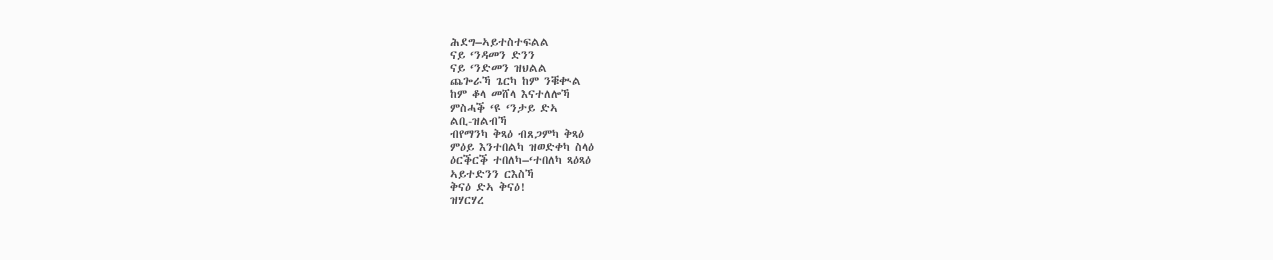ሕደግ–ኣይተስተፍልል
ናይ ‘ንዳመን ድንን
ናይ ‘ንድመን ዝህልል
ጨጐራኻ ጌርካ ከም ንቑቊል
ከም ቆላ መሸላ እናተለሎኻ
ምስሓቕ ‘ዩ ‘ንታይ ድኣ
ልቢ-ዝልብኻ
ብየማንካ ቅጻዕ ብጸጋምካ ቅጻዕ
ምዕይ እንተበልካ ዝወድቀካ ስላዕ
ዕርቕርቕ ተበለካ–‘ተበለካ ጻዕጻዕ
ኣይተድንን ርእስኻ
ቅናዕ ድኣ ቅናዕ!
ዝሃርሃረ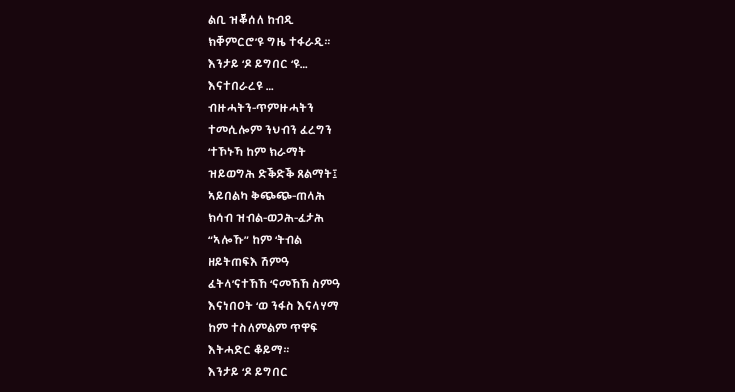ልቢ ዝቖሰለ ከብዲ
ክቐምርሮ’ዩ ግዜ ተፋራዲ።
እንታይ ‘ዶ ይግበር ‘ዩ…
እናተበራረዩ …
ብዙሓትን-ጥምዙሓትን
ተመሲሎም ንህብን ፈረግን
‘ተኾኑኻ ከም ክራማት
ዝይወግሕ ድቕድቕ ጸልማት፤
ኣይበልካ ቅጭጭ-ጠላሕ
ክሳብ ዝብል-ወጋሕ-ፈታሕ
“ኣሎኹ” ከም ‘ትብል
ዘይትጠፍእ ሽምዓ
ፈትላ’ናተኸኸ ‘ናመኸኸ ስምዓ
እናነበዐት ‘ወ ንፋስ እናላሃማ
ከም ተስለምልም ጥዋፍ
እትሓድር ቆይማ።
እንታይ ‘ዶ ይግበር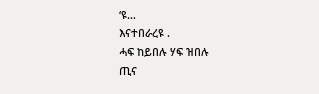‘ዩ…
እናተበራረዩ .
ሓፍ ከይበሉ ሃፍ ዝበሉ
ጢና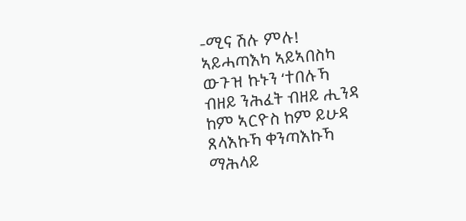-ሚና ሽሉ ምሉ!
ኣይሓጣእካ ኣይኣበስካ
ውጉዝ ኩኑን ‘ተበሉኻ
ብዘይ ንሕፈት ብዘይ ሒንዳ
ከም ኣርዮስ ከም ይሁዳ
ጸላእኩኻ ቀንጣእኩኻ
ማሕላይ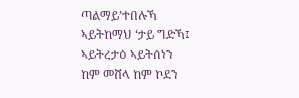ጣልማይ’ተበሉኻ
ኣይትከማህ ‘ታይ ግድኻ፤
ኣይትረታዕ ኣይትሰነን
ከም መሸላ ከም ኮደን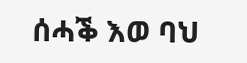ሰሓቕ እወ ባህ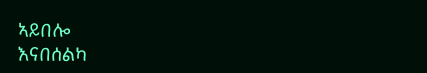ኣይበሎ
እናበሰልካ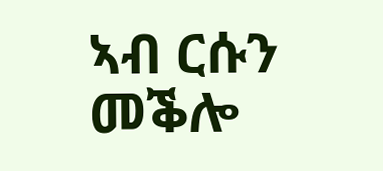ኣብ ርሱን መቕሎ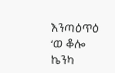እንጣዕጥዕ ‘ወ ቆሎ ኬንካ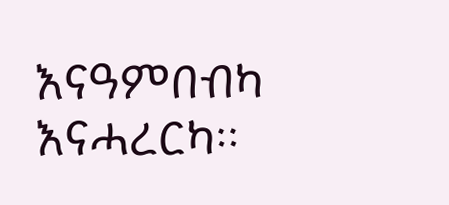እናዓምበብካ እናሓረርካ።